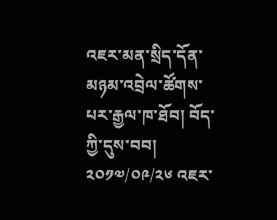འཇར་མན་སྲིད་དོན་མཉམ་འབྲེལ་ཚོགས་པར་རྒྱལ་ཁ་ཐོབ། བོད་ཀྱི་དུས་བབ། ༢༠༡༧/༠༩/༢༦ འཇར་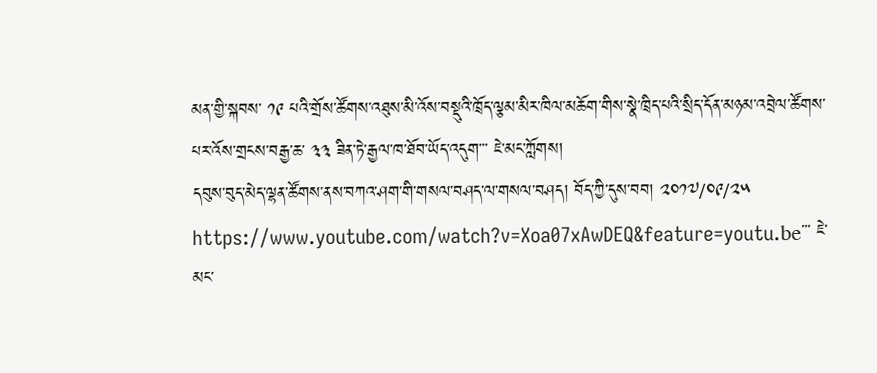མན་གྱི་སྐབས་ ༡༩ པའི་གྲོས་ཚོགས་འཐུས་མི་འོས་བསྡུའི་ཁྲོད་ལྕམ་མིར་ཁིལ་མཆོག་གིས་སྣེ་ཁྲིད་པའི་སྲིད་དོན་མཉམ་འབྲེལ་ཚོགས་པར་འོས་གྲངས་བརྒྱ་ཆ་ ༣༣ ཟིན་ཏེ་རྒྱལ་ཁ་ཐོབ་ཡོད་འདུག་་་ ཇེ་མང་ཀློགས།
དབུས་བུད་མེད་ལྷན་ཚོགས་ནས་བཀའ་ཤག་གི་གསལ་བཤད་ལ་གསལ་བཤད། བོད་ཀྱི་དུས་བབ། ༢༠༡༧/༠༩/༢༥ https://www.youtube.com/watch?v=Xoa07xAwDEQ&feature=youtu.be་་་ ཇེ་མང་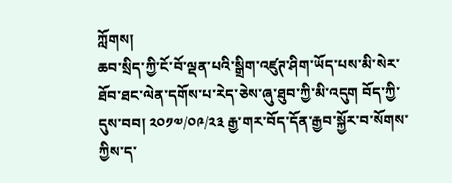ཀློགས།
ཆབ་སྲིད་ཀྱི་ངོ་བོ་ལྡན་པའི་སྒྲིག་འཛུཊ་ཤིག་ཡོད་པས་མི་སེར་ཐོབ་ཐང་ལེན་དགོས་པ་རེད་ཅེས་ཞུ་ཐུབ་ཀྱི་མི་འདུག བོད་ཀྱི་དུས་བབ། ༢༠༡༧/༠༩/༢༣ རྒྱ་གར་བོད་དོན་རྒྱབ་སྐྱོར་བ་སོགས་ཀྱིས་ད་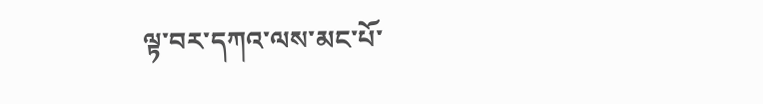ལྟ་བར་དཀའ་ལས་མང་པོ་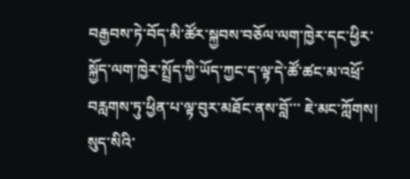བརྒྱབས་ཏེ་བོད་མི་ཚོར་སྐྱབས་བཅོལ་ལག་ཁྱེར་དང་ཕྱིར་སྐྱོད་ལག་ཁྱེར་སྤྲོད་ཀྱི་ཡོད་ཀྱང་ད་ལྟ་དེ་ཚོ་ཚང་མ་འཕྲོ་བརླགས་ཏུ་ཕྱིན་པ་ལྟ་བུར་མཐོང་ནས་བློ་་་ ཇེ་མང་ཀློགས།
སུད་སིའི་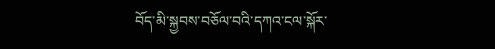བོད་མི་སྐྱབས་བཅོལ་བའི་དཀའ་ངལ་སྐོར་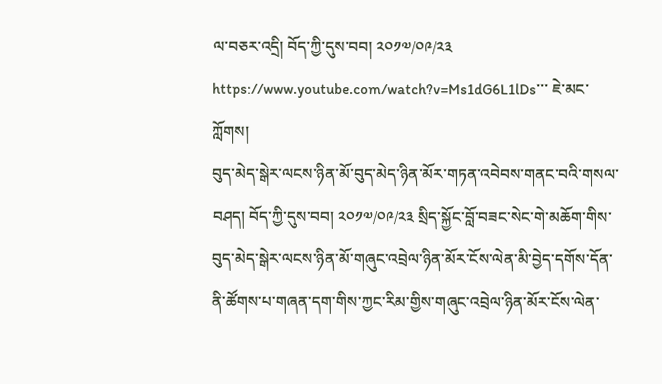ལ་བཅར་འདྲི། བོད་ཀྱི་དུས་བབ། ༢༠༡༧/༠༩/༢༣ https://www.youtube.com/watch?v=Ms1dG6L1lDs་་་ ཇེ་མང་ཀློགས།
བུད་མེད་སྒེར་ལངས་ཉིན་མོ་བུད་མེད་ཉིན་མོར་གཏན་འབེབས་གནང་བའི་གསལ་བཤད། བོད་ཀྱི་དུས་བབ། ༢༠༡༧/༠༩/༢༣ སྲིད་སྐྱོང་བློ་བཟང་སེང་གེ་མཆོག་གིས་བུད་མེད་སྒེར་ལངས་ཉིན་མོ་གཞུང་འབྲེལ་ཉིན་མོར་ངོས་ལེན་མི་བྱེད་དགོས་དོན་ནི་ཚོགས་པ་གཞན་དག་གིས་ཀྱང་རིམ་གྱིས་གཞུང་འབྲེལ་ཉིན་མོར་ངོས་ལེན་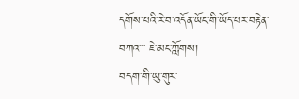དགོས་པའི་རེ་བ་འདོན་ཡོང་གི་ཡོད་པར་བརྟེན་བཀའ་་་ ཇེ་མང་ཀློགས།
བདག་གི་ཡུ་གུར་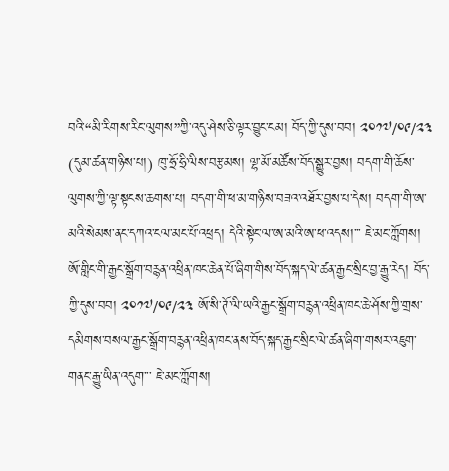བའི་“མི་རིགས་རིང་ལུགས”ཀྱི་འདུ་ཤེས་ཅི་ལྟར་བྱུང་ངམ། བོད་ཀྱི་དུས་བབ། ༢༠༡༧/༠༩/༢༣ (དུམ་ཚན་གཉིས་པ།) ཁུ་ཧྲོ་ཧྲི་ལིས་བརྩམས། ལྷ་མོ་མཚོས་བོད་སྒྱུར་བྱས། བདག་གི་ཆོས་ལུགས་ཀྱི་ལྟ་སྟངས་ཆགས་པ། བདག་གི་ཕ་མ་གཉིས་བཟའ་འཐོར་བྱས་པ་དེས། བདག་གི་ཨ་མའི་སེམས་ནང་དཀའ་ངལ་མང་པོ་འཕྲད། དེའི་སྟེང་ལ་ཨ་མའི་ཨ་ཕ་འདས།་་་ ཇེ་མང་ཀློགས།
ཨོ་གླིང་གི་རྒྱང་སྒྲོག་བརྙན་འཕྲིན་ཁང་ཆེན་པོ་ཞིག་གིས་བོད་སྐད་ལེ་ཚན་རྒྱང་སྲིང་བྱ་རྒྱུ་རེད། བོད་ཀྱི་དུས་བབ། ༢༠༡༧/༠༩/༢༣ ཨོ་སི་ཊོ་ལི་ཡའི་རྒྱང་སྒྲོག་བརྙན་འཕྲིན་ཁང་ཆེ་ཤོས་ཀྱི་གྲས་དམིགས་བསལ་རྒྱང་སྒྲོག་བརྙན་འཕྲིན་ཁང་ནས་བོད་སྐད་རྒྱང་སྲིང་ལེ་ཚན་ཞིག་གསར་འཇུག་གནང་རྒྱུ་ཡིན་འདུག་་་ ཇེ་མང་ཀློགས།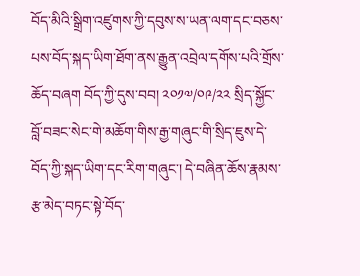བོད་མིའི་སྒྲིག་འཛུགས་ཀྱི་དབུས་ས་ཡན་ལག་དང་བཅས་པས་བོད་སྐད་ཡིག་ཐོག་ནས་རྒྱུན་འབྲེལ་དགོས་པའི་གྲོས་ཆོད་བཞག བོད་ཀྱི་དུས་བབ། ༢༠༡༧/༠༩/༢༢ སྲིད་སྐྱོང་བློ་བཟང་སེང་གེ་མཆོག་གིས་རྒྱ་གཞུང་གི་སྲིད་ཇུས་དེ་བོད་ཀྱི་སྐད་ཡིག་དང་རིག་གཞུང་། དེ་བཞིན་ཆོས་རྣམས་རྩ་མེད་བཏང་སྟེ་བོད་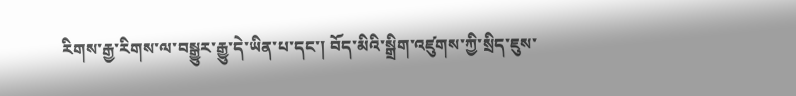རིགས་རྒྱ་རིགས་ལ་བསྒྱུར་རྒྱུ་དེ་ཡིན་པ་དང་། བོད་མིའི་སྒྲིག་འཛུགས་ཀྱི་སྲིད་ཇུས་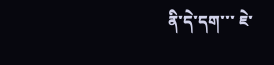ནི་དེ་དག་་་ ཇེ་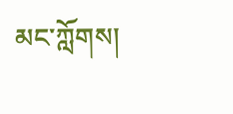མང་ཀློགས།